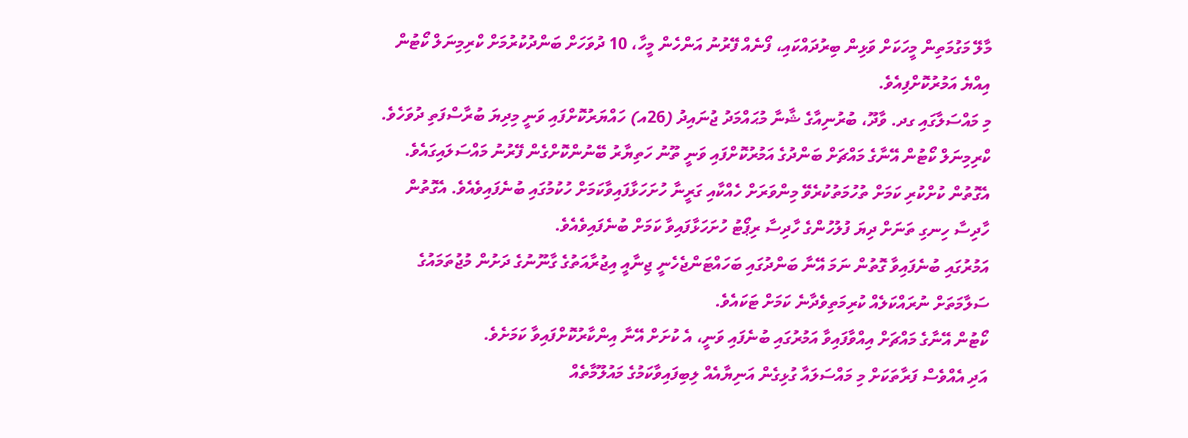މާލޭ މަގުމަތިން މީހަކަށް ވަޅިން ބިރުދައްކައި، ފޯނެއް ފޭރުނު އަންހެން މީހާ، 10 ދުވަހަށް ބަންދުކުރުމަށް ކްރިމިނަލް ކޯޓުން އިއްޔެ އަމުރުކޮށްފިއެވެ.
މި މައްސަލާގައި ގދ. ވާދޫ، ބުރުނިއާގެ ޝާނާ މުޙައްމަދު ޖުނައިދު (26އ) ހައްޔަރުކޮށްފައި ވަނީ މިދިޔަ ބުރާސްފަތި ދުވަހެވެ.
ކްރިމިނަލް ކޯޓުން އޭނާގެ މައްޗަށް ބަންދުގެ އަމުރުކޮށްފައި ވަނީ ތޫނު ހަތިޔާރު ބޭނުންކޮށްގެން ފޭރުނު މައްސަލައިގައެވެ.
އެގޮތުން ކުށްކުރި ކަމަށް ތުހުމަތުކުރެވޭ މިންވަރަށް ހެއްކާއި ގަރީނާ ހުށަހަޅާފައިވާކަމަށް ހުކުމުގައި ބުނެފައިވެއެވެ. އެގޮތުން ހާދިސާ ހިނގި ތަނަށް ދިޔަ ފުލުހުންގެ ހާދިސާ ރިޕޯޓު ހުށަހަޅާފައިވާ ކަމަށް ބުނެފައިވެއެވެ.
އަމުރުގައި ބުނެފައިވާ ގޮތުން ނަމަ އޭނާ ބަންދުގައި ބަހައްޓަންޖެހެނީ ޖިނާއީ އިޖުރާއަތުގެ ގާނޫނުގެ ދަށުން މުޖުތަމައުގެ ސަލާމަތަށް ނުރައްކަލެއް ކުރިމަތިވެދާނެ ކަމަށް ޓަކައެވެ.
ކޯޓުން އޭނާގެ މައްޗަށް އިއްވާފައިވާ އަމުރުގައި ބުނެފައި ވަނީ، އެ ކުށަށް އޭނާ އިންކާރުކޮށްފައިވާ ކަމަށެވެ.
އަދި އެއްވެސް ފަރާތަކަށް މި މައްސަލައާ ގުޅިގެން އަނިޔާއެއް ލިބިފައިވާކަމުގެ މައުލޫމާތެއް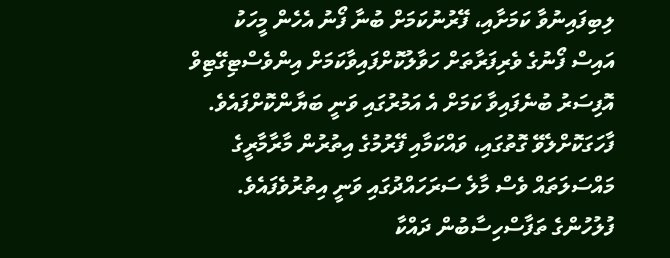ލިބިފައިނުވާ ކަމަށާއި، ފޭރުނުކަމަށް ބުނާ ފޯނު އެހެން މީހަކު އައިސް ފޯނުގެ ވެރިފަރާތަށް ހަވާލުކޮށްފައިވާކަމަށް އިންވެސްޓިގޭޓިވް އޮފިސަރު ބުނެފައިވާ ކަމަށް އެ އަމުރުގައި ވަނީ ބަޔާންކޮށްފައެވެ.
ފާހަގަކޮށްލެވޭ ގޮތުގައި، ވައްކަމާއި ފޭރުމުގެ އިތުރުން މާރާމާރީގެ މައްސަލަތައް ވެސް މާލެ ސަރަހައްދުގައި ވަނީ އިތުރުވެފައެވެ.
ފުލުހުންގެ ތަފާސްހިސާބުން ދައްކާ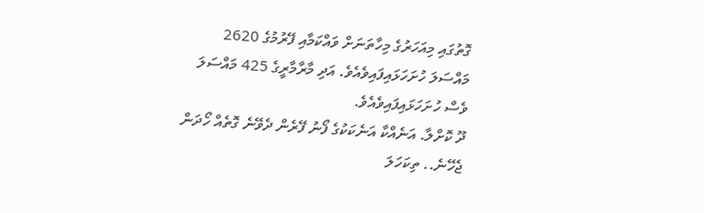ގޮތުގައި މިއަހަރުގެ މިހާތަނަށް ވައްކަމާއި ފޭރުމުގެ 2620 މައްސަލަ ހުށަހަޅައިފައިވެއެވެ. އަދި މާރާމާރީގެ 425 މައްސަލަ ވެސް ހުށަހަޅައިފައިވެއެވެ.
ދޫ ކޮށްލާ. އަނެއްކާ އަނެކަކުގެ ފޯނު ފޭރެން ދެވޭނެ ގޮތެއް ހޯދަން ޖެހޭނެ.. ތިކަހަލަ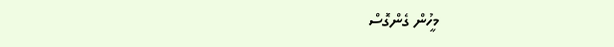މީހުން ގެންގޮސް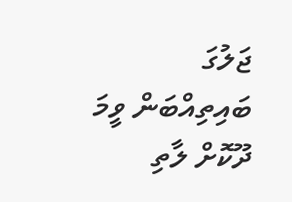ޖަލުގަ ބައިތިއްބަން ވީމަ ދޫކޮށް ލާތި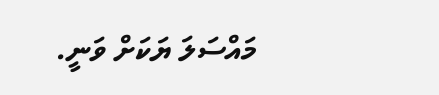މައްސަލަ ޔަކަށް ވަނީ.